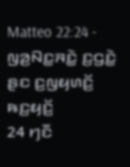Matteo 22:24 - ꤜꤤ꤬ꤡꤢ꤭ꤏꤢꤧ꤭ ꤢ꤬ꤞꤢꤧ꤭ ꤔꤢ ꤢ꤬ꤜꤟꤛꤢꤩ꤬ ꤒꤢ꤬ꤟꤢꤩ꤬
24 ꤚꤢꤪ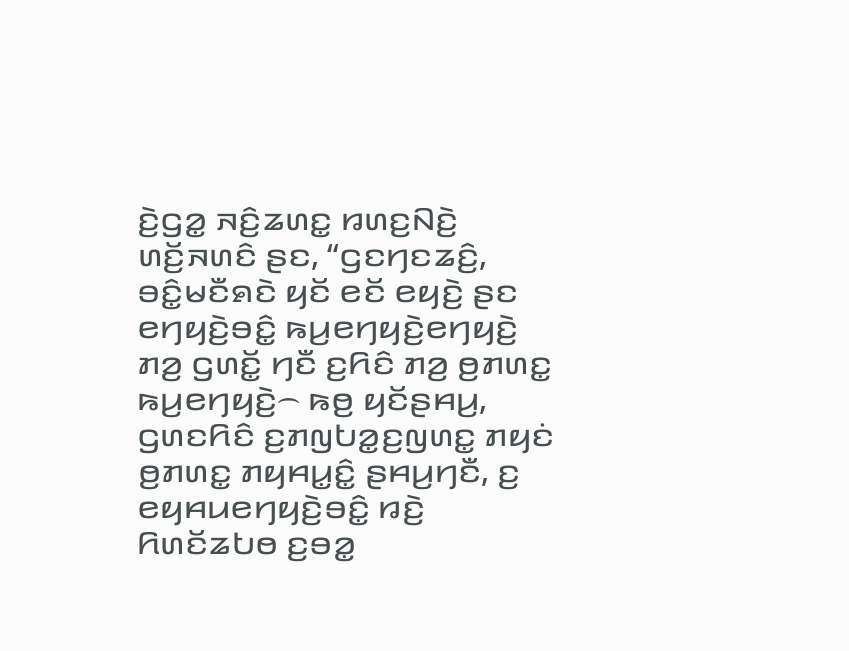ꤢꤧ꤬ꤞꤤ꤭ ꤏꤢꤨ꤬ꤘꤛꤢ꤭ ꤙꤛꤢ꤬ꤡꤢꤧ꤬ ꤛꤢꤩ꤬ꤏꤛꤢꤨ ꤔꤢ, “ꤞꤢꤚꤢꤘꤢꤨ꤬, ꤋꤢꤨ꤭ꤗꤢꤪꤎꤢꤧ ꤟꤢꤩ ꤕꤢꤩ ꤕꤟꤢꤧ꤬ ꤔꤢ ꤕꤚꤟꤢꤧ꤬ꤋꤢꤨ꤭ ꤒꤣ꤬ꤕꤚꤟꤢꤧ꤬ꤕꤚꤟꤢꤧ꤬ ꤊꤤ꤬ ꤞꤛꤢꤩ꤭ ꤚꤢꤪ ꤢ꤬ꤖꤢꤨ ꤊꤤ꤬ ꤥ꤬ꤊꤛꤢ꤭ ꤒꤣ꤬ꤕꤚꤟꤢꤧ꤬꤮ ꤒꤥ꤬ ꤟꤢꤩꤔꤌꤣ꤬, ꤞꤛꤢꤖꤢꤨ ꤢ꤬ꤊꤜꤝꤤ꤭ꤢ꤬ꤜꤛꤢ꤭ ꤊꤟꤢꤦ ꤥ꤬ꤊꤛꤢ꤭ ꤊꤟꤌꤣ꤭ꤢꤨ꤭ ꤔꤌꤣ꤬ꤚꤢꤪ, ꤢ꤬ ꤕꤟꤌꤣꤕꤚꤟꤢꤧ꤬ꤋꤢꤨ꤭ ꤙꤢꤧ꤬ ꤖꤛꤢꤩꤘꤝꤥ ꤢ꤬ꤋꤤ꤭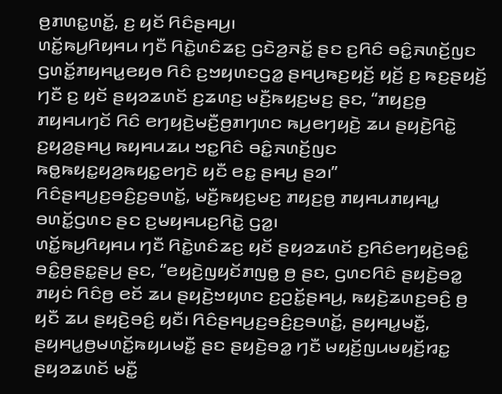ꤥ꤬ꤊꤛꤢ꤭ꤛꤢꤩ꤭, ꤢ꤬ ꤟꤢꤩ ꤖꤢꤨꤔꤌꤣ꤬꤯
ꤛꤢꤩ꤭ꤒꤣ꤬ꤖꤟꤌꤣ ꤚꤢꤪ ꤖꤢꤧ꤭ꤛꤢꤨꤘꤢ꤬ ꤞꤢꤧꤤ꤬ꤏꤢꤩ꤭ ꤔꤢ ꤢ꤬ꤖꤢꤨ ꤋꤢꤨ꤭ꤏꤛꤢꤩ꤬ꤜꤢ ꤞꤛꤢꤩ꤭ꤊꤟꤌꤣ꤭ꤕꤟꤥ ꤖꤢꤨ ꤢ꤬ꤠꤟꤛꤢꤞꤤ꤭ ꤔꤌꤣ꤬ꤒꤢ꤬ꤟꤢꤩ꤬ ꤟꤢꤩ꤬ ꤢ꤬ ꤒꤢ꤬ꤔꤟꤢꤩ꤬ ꤚꤢꤪ ꤢ꤬ ꤟꤢꤩ ꤔꤟꤤꤘꤛꤢꤩ ꤢ꤬ꤘꤛꤢ꤬ ꤗꤢꤪ꤬ꤒꤟꤢ꤬ꤗꤢ꤬ ꤔꤢ, “ꤊꤟꤢ꤬ꤥ꤬ ꤊꤟꤌꤣꤚꤢꤩ ꤖꤢꤨ ꤕꤚꤟꤢꤧ꤬ꤗꤢꤪ꤬ꤥ꤬ꤊꤚꤛꤢ ꤒꤣ꤬ꤕꤚꤟꤢꤧ꤬ ꤘꤣ ꤔꤟꤢꤧ꤬ꤖꤢꤧ꤭ ꤢ꤬ꤟꤤ꤬ꤔꤌꤣ꤬ ꤒꤟꤌꤣꤘꤣ ꤠꤢ꤭ꤖꤢꤨ ꤋꤢꤨ꤭ꤏꤛꤢꤩ꤬ꤜꤢ ꤒꤥ꤭ꤒꤟꤢ꤭ꤟꤤ꤬ꤒꤟꤢ꤭ꤕꤚꤢꤧ ꤟꤢꤪ ꤕꤢ꤭ ꤔꤌꤣ꤬ ꤔꤤ꤯” ꤖꤢꤨꤔꤌꤣ꤬ꤢ꤬ꤋꤢꤨ꤬ꤢ꤬ꤋꤛꤢꤩ꤭, ꤗꤢꤪ꤬ꤒꤟꤢ꤬ꤗꤢ꤬ ꤊꤟꤢ꤬ꤥ꤬ ꤊꤟꤌꤣꤊꤟꤌꤣ꤭ ꤋꤛꤢꤩ꤭ꤞꤛꤢ ꤔꤢ ꤢ꤬ꤗꤟꤌꤣꤢ꤬ꤖꤢꤧ꤭ ꤞꤤ꤭꤯
ꤛꤢꤩ꤭ꤒꤣ꤬ꤖꤟꤌꤣ ꤚꤢꤪ ꤖꤢꤧ꤭ꤛꤢꤨꤘꤢ꤬ ꤟꤢꤩ ꤔꤟꤤꤘꤛꤢꤩ ꤢ꤬ꤖꤢꤨꤕꤚꤟꤢꤧ꤬ꤋꤢꤨ꤭ ꤋꤢꤨ꤭ꤥ꤬ꤔꤢ꤭ꤔꤣ꤬ ꤔꤢ, “ꤕꤟꤢꤧ꤬ꤜꤟꤢꤩꤊꤜꤥ꤭ ꤥ꤬ ꤔꤢ, ꤞꤛꤢꤖꤢꤨ ꤔꤟꤢꤧ꤬ꤋꤤ꤭ ꤊꤟꤢꤦ ꤖꤢꤨꤥ꤬ ꤕꤢꤩ ꤘꤣ ꤔꤟꤢꤧ꤬ꤠꤟꤛꤢ ꤢ꤬ꤑꤢꤩ꤭ꤔꤌꤣ꤬, ꤒꤟꤢꤧ꤬ꤘꤛꤢ꤬ꤋꤢꤨ꤬ ꤥ꤬ ꤟꤢꤪ ꤘꤣ ꤔꤟꤢꤧ꤬ꤋꤢꤨ꤬ ꤟꤢꤪ꤯ ꤖꤢꤨꤔꤌꤣ꤬ꤢ꤬ꤋꤢꤨ꤬ꤢ꤬ꤋꤛꤢꤩ꤭, ꤔꤟꤌꤣ꤭ꤗꤢꤪ꤭, ꤔꤟꤌꤣ꤭ꤥ꤬ꤗꤛꤢꤩ꤭ꤒꤟꤣꤗꤢꤪ꤭ ꤔꤢ ꤔꤟꤢꤧ꤬ꤋꤤ꤭ ꤚꤢꤪ ꤗꤟꤢꤩ꤬ꤜꤣꤗꤟꤢꤩ꤬ꤙꤢ꤭ ꤔꤟꤤꤘꤛꤢꤩ ꤗꤢꤪ꤭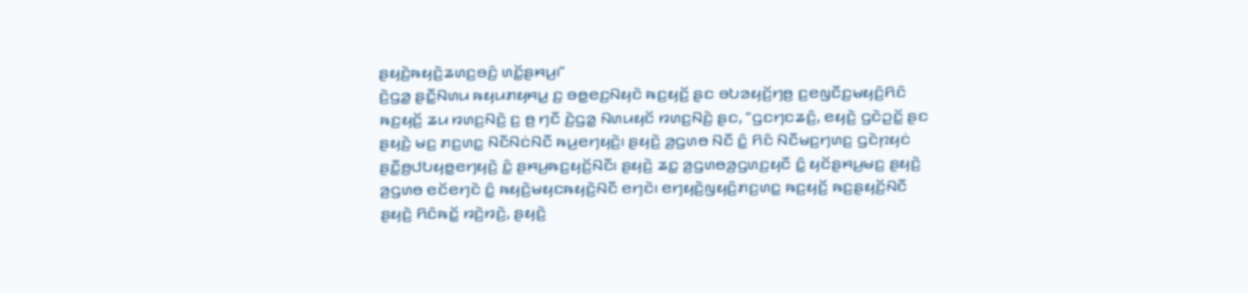ꤔꤟꤢꤧ꤬ꤒꤟꤢꤧ꤬ꤘꤛꤢ꤬ꤋꤢꤨ꤬ ꤛꤢꤩ꤭ꤔꤌꤣ꤬꤯”
ꤢꤧ꤬ꤞꤤ꤭ ꤔꤢꤪ꤭ꤡꤛꤣ ꤒꤟꤣꤊꤟꤌꤣ꤭ ꤢ꤬ ꤋꤥ꤭ꤕꤢ꤬ꤡꤟꤢꤧ ꤒꤢ꤬ꤟꤢꤩ꤬ ꤔꤢ ꤋꤝꤤꤟꤢꤩ꤬ꤚꤥ꤬ ꤢ꤬ꤕꤜꤢꤪꤢ꤬ꤗꤟꤢꤨ꤬ꤖꤢꤨ ꤒꤢ꤬ꤟꤢꤩ꤬ ꤘꤣ ꤙꤛꤢ꤬ꤡꤢꤧ꤬ ꤢ꤬ ꤥ꤬ ꤚꤢꤪ ꤢꤧ꤬ꤞꤤ꤭ ꤡꤛꤣꤟꤢꤩ ꤙꤛꤢ꤬ꤡꤢꤧ꤬ ꤔꤢ, “ꤞꤢꤚꤢꤘꤢꤨ꤬, ꤕꤟꤢꤧ꤬ ꤞꤢꤧꤑꤢꤩ꤭ ꤔꤢ ꤔꤟꤢꤧ꤬ ꤗꤢ꤬ ꤊꤢ꤬ꤛꤢ꤭ ꤡꤢꤪꤡꤢꤦꤡꤢꤪ ꤒꤣ꤬ꤕꤚꤟꤢꤧ꤬꤯ ꤔꤟꤢꤧ꤬ ꤤ꤬ꤞꤛꤥ ꤡꤢꤪ ꤢꤨ꤭ ꤖꤢꤨ ꤡꤢꤪꤗꤢ꤬ꤚꤛꤢ꤬ ꤞꤢꤧꤐꤟꤢꤦ ꤔꤢꤪ꤭ꤥ꤬ꤓꤝꤟꤥ꤭ꤕꤚꤟꤢꤧ꤬ ꤢꤨ꤭ ꤔꤌꤣ꤬ꤒꤢ꤬ꤟꤢꤩ꤬ꤡꤢꤪ꤯ ꤔꤟꤢꤧ꤬ ꤘꤢ꤭ ꤤ꤬ꤞꤛꤥꤤ꤬ꤞꤛꤢ꤬ꤟꤢꤪ ꤢꤨ꤭ ꤟꤢꤩꤔꤌꤣ꤬ꤗꤢ꤬ ꤔꤟꤢꤧ꤬ ꤤ꤬ꤞꤛꤥ ꤕꤢꤩꤕꤚꤢꤧ ꤢꤨ꤭ ꤒꤟꤢꤧ꤬ꤗꤟꤢꤒꤟꤢꤧ꤬ꤡꤢꤪ ꤕꤚꤢꤧ꤯ ꤕꤚꤟꤢꤧ꤬ꤜꤟꤢꤨ꤬ꤊꤢ꤬ꤛꤢ꤭ ꤒꤢ꤬ꤟꤢꤩ꤬ ꤒꤢ꤬ꤔꤟꤢꤩ꤬ꤡꤢꤪ ꤔꤟꤢꤧ꤬ ꤖꤢꤨꤒꤢꤩ꤭ ꤙꤢꤧ꤬ꤙꤢꤧ꤬, ꤔꤟꤢꤧ꤬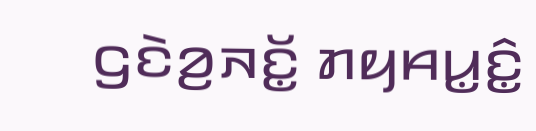ꤞꤢꤧꤤ꤬ꤏꤢꤩ꤭ ꤊꤟꤌꤣ꤭ꤢꤨ꤭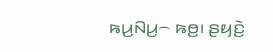ꤒꤣ꤬ꤡꤣ꤬꤮ ꤒꤥ꤬꤯ ꤔꤟꤢꤧ꤬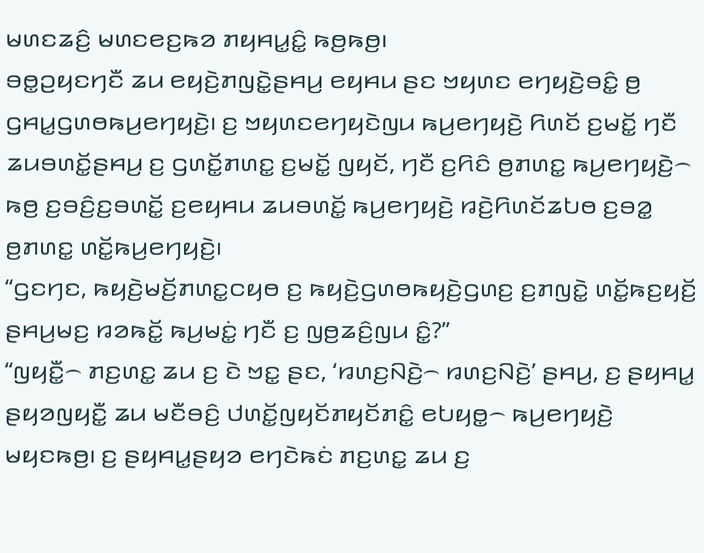ꤗꤛꤢꤘꤢꤨ꤬ ꤗꤛꤢꤕꤢ꤬ꤒꤤ ꤊꤟꤌꤣ꤭ꤢꤨ꤭ ꤒꤥ꤬ꤒꤥ꤬꤯
ꤋꤥ꤭ꤑꤟꤢꤚꤢꤪ ꤘꤣ ꤕꤟꤢꤧ꤬ꤊꤜꤢꤧ꤭ꤔꤌꤣ꤬ ꤕꤟꤌꤣ ꤔꤢ ꤠꤟꤛꤢ ꤕꤚꤟꤢꤧ꤬ꤋꤢꤨ꤭ ꤥ꤬ ꤞꤌꤣ꤭ꤞꤛꤥꤒꤣ꤬ꤕꤚꤟꤢꤧ꤬꤯ ꤢ꤬ ꤠꤟꤛꤢꤕꤚꤟꤢꤧꤜꤣ ꤒꤣ꤬ꤕꤚꤟꤢꤧ꤬ ꤖꤛꤢꤩ ꤢ꤬ꤗꤢꤩ꤭ ꤚꤢꤪ ꤘꤣꤋꤛꤢꤩ꤭ꤔꤌꤣ꤬ ꤢ꤬ ꤞꤛꤢꤩ꤭ꤊꤛꤢ꤭ ꤢ꤬ꤗꤢꤩ꤭ ꤜꤟꤢꤩ, ꤚꤢꤪ ꤢ꤬ꤖꤢꤨ ꤥ꤬ꤊꤛꤢ꤭ ꤒꤣ꤬ꤕꤚꤟꤢꤧ꤬꤮ ꤒꤥ꤬ ꤢ꤬ꤋꤢꤨ꤬ꤢ꤬ꤋꤛꤢꤩ꤭ ꤢ꤬ꤕꤟꤌꤣ ꤘꤣꤋꤛꤢꤩ꤭ ꤒꤣ꤬ꤕꤚꤟꤢꤧ꤬ ꤙꤢꤧ꤬ꤖꤛꤢꤩꤘꤝꤥ ꤢ꤬ꤋꤤ꤭ ꤥ꤬ꤊꤛꤢ꤭ ꤛꤢꤩ꤭ꤒꤣ꤬ꤕꤚꤟꤢꤧ꤬꤯
“ꤞꤢꤚꤢ, ꤒꤟꤢꤧ꤬ꤗꤢꤩ꤬ꤊꤛꤢ꤭ꤍꤟꤥ ꤢ꤬ ꤒꤟꤢꤧ꤬ꤞꤛꤥꤒꤟꤢꤧ꤬ꤞꤛꤢ꤬ ꤢ꤬ꤊꤜꤢꤧ꤭ ꤛꤢꤩ꤭ꤒꤢ꤬ꤟꤢꤩ꤬ ꤔꤌꤣ꤬ꤗꤢ꤬ ꤙꤤꤒꤢꤩ꤭ ꤒꤣ꤬ꤗꤢꤦ꤭ ꤚꤢꤪ ꤢ꤬ ꤜꤥ꤬ꤘꤢꤨ꤬ꤜꤣ ꤢꤨ꤭?”
“ꤜꤟꤢꤪ꤭꤮ ꤊꤢ꤬ꤛꤢ꤭ ꤘꤣ ꤢ꤬ ꤢꤧ ꤠꤢ꤭ ꤔꤢ, ‘ꤙꤛꤢ꤬ꤡꤢꤧ꤬꤮ ꤙꤛꤢ꤬ꤡꤢꤧ꤬’ ꤔꤌꤣ꤬, ꤢ꤬ ꤔꤟꤌꤣ꤭ ꤔꤟꤤꤜꤟꤢꤪ꤭ ꤘꤣ ꤗꤢꤪꤋꤢꤨ꤬ ꤓꤛꤢꤩ꤭ꤜꤟꤢꤩꤊꤟꤢꤩꤊꤢꤨ꤭ ꤕꤝꤟꤥ꤭꤮ ꤒꤣ꤬ꤕꤚꤟꤢꤧ꤬ ꤗꤟꤢꤒꤥ꤬꤯ ꤢ꤬ ꤔꤟꤌꤣ꤭ꤔꤟꤤ ꤕꤚꤢꤧꤒꤢꤦ ꤊꤢ꤬ꤛꤢ꤭ ꤘꤣ ꤢ꤬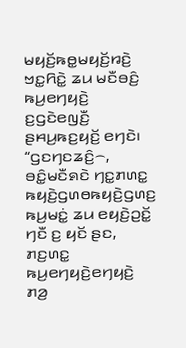ꤗꤟꤢꤩ꤬ꤒꤥ꤭ꤗꤟꤢꤩ꤬ꤙꤢꤧ꤬ ꤠꤢ꤭ꤖꤢꤧ꤭ ꤘꤣ ꤗꤢꤪꤋꤢꤨ꤬ ꤒꤣ꤬ꤕꤚꤟꤢꤧ꤬ ꤢ꤬ꤞꤢꤧꤕꤜꤢꤪ꤬ ꤔꤌꤣ꤬ꤒꤢ꤬ꤟꤢꤩ꤬ ꤕꤚꤢꤧ꤯
“ꤞꤢꤚꤢꤘꤢꤨ꤬꤮, ꤋꤢꤨ꤭ꤗꤢꤪꤎꤢꤧ ꤚꤢ꤭ꤊꤛꤢ꤭ ꤒꤟꤢꤧ꤬ꤞꤛꤥꤒꤟꤢꤧ꤬ꤞꤛꤢ꤬ ꤒꤣ꤬ꤗꤢꤦ꤭ ꤘꤣ ꤕꤟꤢꤧ꤬ꤑꤢꤩ꤭ ꤚꤢꤪ ꤢ꤬ ꤟꤢꤩ ꤔꤢ, ꤊꤢ꤬ꤛꤢ꤭ ꤒꤣ꤬ꤕꤚꤟꤢꤧ꤬ꤕꤚꤟꤢꤧ꤬ ꤊꤤ꤬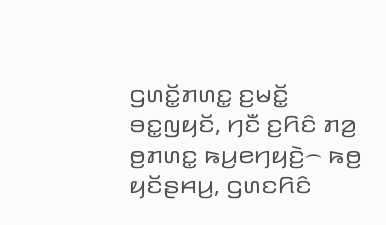ꤞꤛꤢꤩ꤭ꤊꤛꤢ꤭ ꤢ꤬ꤗꤢꤩ꤭ ꤋꤢ꤭ꤜꤟꤢꤩ, ꤚꤢꤪ ꤢ꤬ꤖꤢꤨ ꤊꤤ꤬ ꤥ꤬ꤊꤛꤢ꤭ ꤒꤣ꤬ꤕꤚꤟꤢꤧ꤬꤮ ꤒꤥ꤬ ꤟꤢꤩꤔꤌꤣ꤬, ꤞꤛꤢꤖꤢꤨ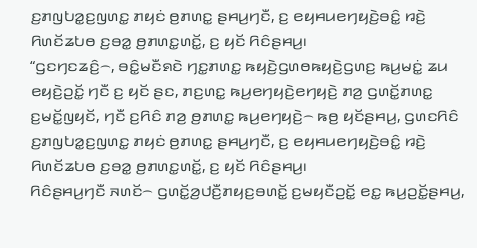ꤢ꤬ꤊꤜꤝꤤ꤭ꤢ꤬ꤜꤛꤢ꤭ ꤊꤟꤢꤦ ꤥ꤬ꤊꤛꤢ꤭ ꤔꤌꤣ꤬ꤚꤢꤪ, ꤢ꤬ ꤕꤟꤌꤣꤕꤚꤟꤢꤧ꤬ꤋꤢꤨ꤭ ꤙꤢꤧ꤬ ꤖꤛꤢꤩꤘꤝꤥ ꤢ꤬ꤋꤤ꤭ ꤥ꤬ꤊꤛꤢ꤭ꤛꤢꤩ꤭, ꤢ꤬ ꤟꤢꤩ ꤖꤢꤨꤔꤌꤣ꤬꤯
“ꤞꤢꤚꤢꤘꤢꤨ꤬꤮, ꤋꤢꤨ꤭ꤗꤢꤪꤎꤢꤧ ꤚꤢ꤭ꤊꤛꤢ꤭ ꤒꤟꤢꤧ꤬ꤞꤛꤥꤒꤟꤢꤧ꤬ꤞꤛꤢ꤬ ꤒꤣ꤬ꤗꤢꤦ꤭ ꤘꤣ ꤕꤟꤢꤧ꤬ꤑꤢꤩ꤭ ꤚꤢꤪ ꤢ꤬ ꤟꤢꤩ ꤔꤢ, ꤊꤢ꤬ꤛꤢ꤭ ꤒꤣ꤬ꤕꤚꤟꤢꤧ꤬ꤕꤚꤟꤢꤧ꤬ ꤊꤤ꤬ ꤞꤛꤢꤩ꤭ꤊꤛꤢ꤭ ꤢ꤬ꤗꤢꤩ꤭ꤜꤟꤢꤩ, ꤚꤢꤪ ꤢ꤬ꤖꤢꤨ ꤊꤤ꤬ ꤥ꤬ꤊꤛꤢ꤭ ꤒꤣ꤬ꤕꤚꤟꤢꤧ꤬꤮ ꤒꤥ꤬ ꤟꤢꤩꤔꤌꤣ꤬, ꤞꤛꤢꤖꤢꤨ ꤢ꤬ꤊꤜꤝꤤ꤭ꤢ꤬ꤜꤛꤢ꤭ ꤊꤟꤢꤦ ꤥ꤬ꤊꤛꤢ꤭ ꤔꤌꤣ꤬ꤚꤢꤪ, ꤢ꤬ ꤕꤟꤌꤣꤕꤚꤟꤢꤧ꤬ꤋꤢꤨ꤭ ꤙꤢꤧ꤬ ꤖꤛꤢꤩꤘꤝꤥ ꤢ꤬ꤋꤤ꤭ ꤥ꤬ꤊꤛꤢ꤭ꤛꤢꤩ꤭, ꤢ꤬ ꤟꤢꤩ ꤖꤢꤨꤔꤌꤣ꤬꤯
ꤖꤢꤨꤔꤌꤣ꤬ꤚꤢꤪ ꤏꤛꤢꤩ꤮ ꤞꤛꤢꤩ꤭ꤤ꤬ꤓꤢꤪ꤬ꤊꤟꤢ꤬ꤋꤛꤢꤩ꤭ ꤢ꤬ꤗꤟꤢꤪꤑꤢꤩ꤭ ꤕꤢ꤭ ꤒꤣ꤬ꤑꤢꤩ꤭ꤔꤌꤣ꤬,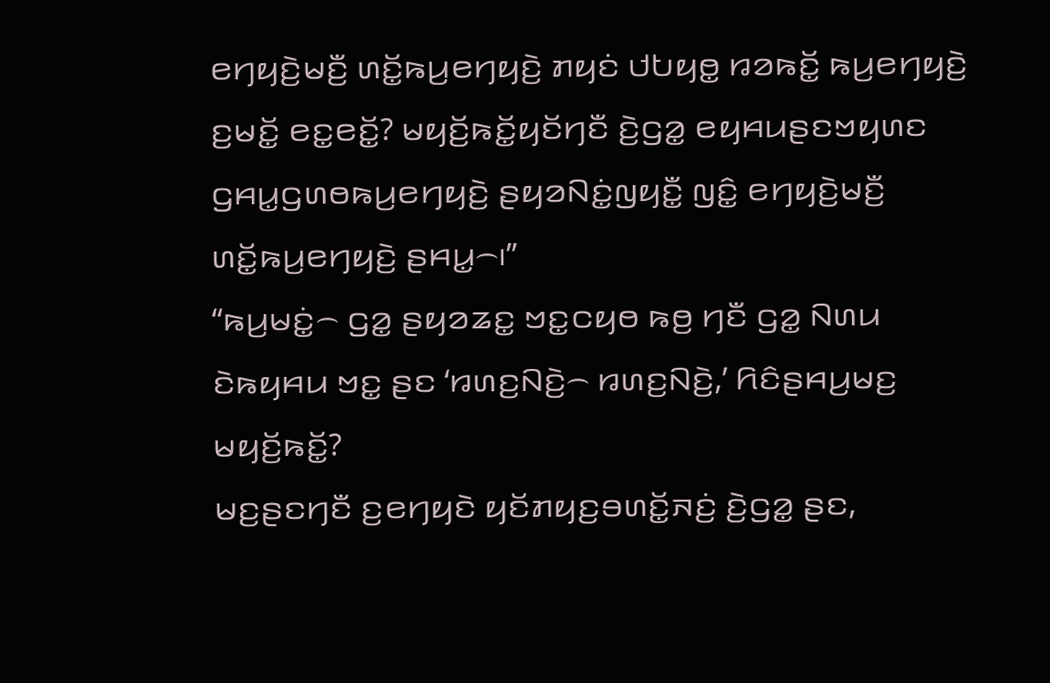ꤕꤚꤟꤢꤧ꤬ꤗꤢꤪ꤬ ꤛꤢꤩ꤭ꤒꤣ꤬ꤕꤚꤟꤢꤧ꤬ ꤊꤟꤢꤦ ꤓꤝꤟꤥ꤭ ꤙꤤꤒꤢꤩ꤭ ꤒꤣ꤬ꤕꤚꤟꤢꤧ꤬ ꤢ꤬ꤗꤢꤩ꤭ ꤕꤢ꤭ꤕꤢꤩ꤭? ꤗꤟꤢꤩ꤬ꤒꤢꤩ꤭ꤟꤢꤩꤚꤢꤪ ꤢꤧ꤬ꤞꤤ꤭ ꤕꤟꤌꤣꤔꤢꤠꤟꤛꤢ ꤞꤌꤣ꤭ꤞꤛꤥꤒꤣ꤬ꤕꤚꤟꤢꤧ꤬ ꤔꤟꤤꤡꤢꤦ꤭ꤜꤟꤢꤪ꤭ ꤜꤢꤨ꤭ ꤕꤚꤟꤢꤧ꤬ꤗꤢꤪ꤬ ꤛꤢꤩ꤭ꤒꤣ꤬ꤕꤚꤟꤢꤧ꤬ ꤔꤌꤣ꤭꤮꤯”
“ꤒꤣ꤬ꤗꤢꤦ꤭꤮ ꤞꤤ꤭ ꤔꤟꤤꤘꤢ꤭ ꤠꤢ꤭ꤍꤟꤥ ꤒꤥ꤬ ꤚꤢꤪ ꤞꤤ꤭ ꤡꤛꤣ ꤢꤧꤒꤟꤌꤣ ꤠꤢ꤭ ꤔꤢ ‘ꤙꤛꤢ꤬ꤡꤢꤧ꤬꤮ ꤙꤛꤢ꤬ꤡꤢꤧ꤬,’ ꤖꤢꤨꤔꤌꤣ꤬ꤗꤢ꤬ ꤗꤟꤢꤩ꤬ꤒꤢꤩ꤭?
ꤗꤢ꤬ꤔꤢꤚꤢꤪ ꤢ꤬ꤕꤚꤟꤢꤧ ꤟꤢꤩꤊꤟꤢ꤬ꤋꤛꤢꤩ꤭ꤏꤢꤦ꤬ ꤢꤧ꤬ꤞꤤ꤭ ꤔꤢ,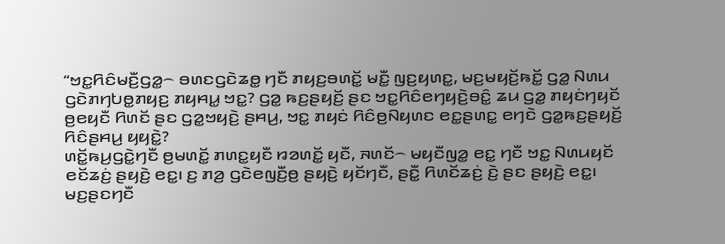“ꤠꤢ꤭ꤖꤢꤨꤗꤢꤪ꤬ꤞꤤ꤭꤮ ꤋꤛꤢꤞꤢꤧꤘꤥ꤭ ꤚꤢꤪ ꤊꤟꤢ꤬ꤋꤛꤢꤩ꤭ ꤗꤢꤪ꤭ ꤜꤢ꤬ꤟꤛꤢ꤭, ꤗꤢ꤬ꤗꤟꤢꤩ꤬ꤒꤢꤩ꤭ ꤞꤤ꤭ ꤡꤛꤣ ꤞꤢꤧꤊꤚꤝꤥ꤭ꤊꤟꤢ꤬ ꤊꤟꤌꤣ꤭ ꤠꤢ꤭? ꤞꤤ꤭ ꤒꤢ꤬ꤔꤟꤢꤩ꤬ ꤔꤢ ꤠꤢ꤭ꤖꤢꤨꤕꤚꤟꤢꤧ꤬ꤋꤢꤨ꤭ ꤘꤣ ꤞꤤ꤭ ꤊꤟꤢꤦꤚꤟꤢꤩ ꤥ꤬ꤕꤟꤢꤪ ꤖꤛꤢꤩ ꤔꤢ ꤞꤤ꤭ꤠꤟꤢꤧ꤬ ꤔꤌꤣ꤬, ꤠꤢ꤭ ꤊꤟꤢꤦ ꤖꤢꤨꤥ꤬ꤡꤟꤛꤢ ꤕꤢ꤭ꤔꤛꤢ꤭ ꤕꤚꤢꤧ ꤞꤤ꤭ꤒꤢ꤬ꤔꤟꤢꤩ꤬ ꤖꤢꤨꤔꤌꤣ꤬ ꤟꤟꤢꤧ꤭?
ꤛꤢꤩ꤭ꤒꤣ꤬ꤞꤢꤧ꤭ꤚꤢꤪ ꤥ꤬ꤗꤛꤢꤩ꤭ ꤊꤛꤢ꤭ꤟꤢꤪ ꤙꤤꤛꤢꤩ꤭ ꤟꤢꤪ, ꤏꤛꤢꤩ꤮ ꤗꤟꤢꤪꤜꤤ꤭ ꤕꤢ꤭ ꤚꤢꤪ ꤠꤢ꤭ ꤡꤛꤣꤟꤢꤩ ꤕꤢꤩꤘꤢꤦ꤬ ꤔꤟꤢꤧ꤬ ꤕꤢ꤭꤯ ꤢ꤬ ꤊꤤ꤬ ꤞꤢꤧꤕꤜꤢꤪ꤬ꤥ꤬ ꤔꤟꤢꤧ꤬ ꤟꤢꤩꤚꤢꤪ, ꤔꤢꤪ꤭ ꤖꤛꤢꤩꤘꤢꤦ꤬ ꤢꤧ꤬ ꤔꤢ ꤔꤟꤢꤧ꤬ ꤕꤢ꤭꤯ ꤗꤢ꤬ꤔꤢꤚꤢꤪ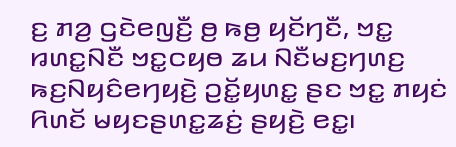ꤢ꤬ ꤊꤤ꤬ ꤞꤢꤧꤕꤜꤢꤪ꤬ ꤥ꤬ ꤒꤥ꤬ ꤟꤢꤩꤚꤢꤪ, ꤠꤢ꤭ ꤙꤛꤢ꤭ꤡꤢꤪ ꤠꤢ꤭ꤍꤟꤥ ꤘꤣ ꤡꤢꤪꤗꤢ꤬ꤚꤛꤢ꤬ ꤒꤢ꤬ꤡꤟꤢꤨꤕꤚꤟꤢꤧ꤬ ꤑꤢꤩ꤭ꤟꤛꤢ꤭ ꤔꤢ ꤠꤢ꤭ ꤊꤟꤢꤦ ꤖꤛꤢꤩ ꤗꤟꤢꤔꤛꤢ꤭ꤘꤢꤦ꤬ ꤔꤟꤢꤧ꤬ ꤕꤢ꤭꤯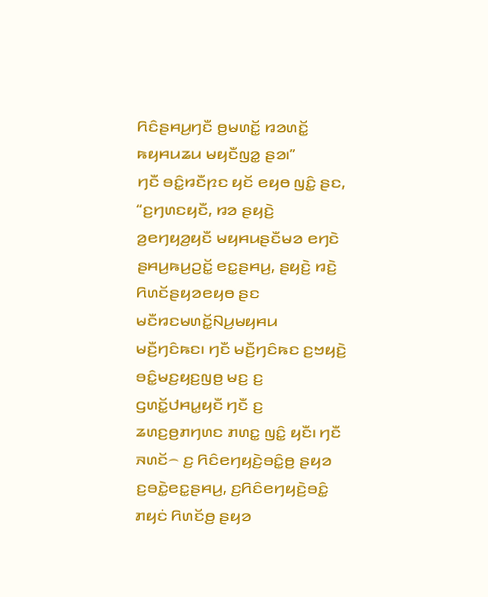ꤖꤢꤨꤔꤌꤣ꤬ꤚꤢꤪ ꤥ꤬ꤗꤛꤢꤩ꤭ ꤙꤤꤛꤢꤩ꤭ ꤒꤟꤌꤣꤘꤣ ꤗꤟꤢꤪꤜꤤ꤭ ꤔꤤ꤯”
ꤚꤢꤪ ꤋꤢꤨ꤭ꤙꤢꤪꤐꤢ ꤟꤢꤩ ꤕꤟꤥ ꤜꤢꤨ꤭ ꤔꤢ, “ꤢ꤬ꤚꤛꤢꤟꤢꤪ, ꤙꤤ ꤔꤟꤢꤧ꤬ ꤤ꤬ꤕꤚꤟꤤ꤬ꤟꤢꤪ ꤗꤟꤌꤣꤔꤢꤪꤗꤤ ꤕꤚꤢꤧ ꤔꤌꤣ꤬ꤒꤣ꤬ꤑꤢꤩ꤭ ꤕꤢ꤭ꤔꤌꤣ꤬, ꤔꤟꤢꤧ꤬ ꤙꤢꤧ꤬ ꤖꤛꤢꤩꤔꤟꤤꤕꤟꤥ ꤔꤢ ꤗꤢꤪꤙꤢꤗꤛꤢꤩ꤭ꤡꤣ꤬ꤗꤟꤌꤣ ꤗꤢꤪ꤬ꤚꤢꤨꤒꤢ꤯ ꤚꤢꤪ ꤗꤢꤪ꤬ꤚꤢꤨꤒꤢ ꤢ꤬ꤠꤟꤢꤧ꤬ ꤋꤢꤨ꤭ꤗꤢ꤬ꤟꤢ꤬ꤜꤥ꤬ ꤗꤢ꤬ ꤢ꤬ ꤞꤛꤢꤩ꤭ꤓꤌꤣ꤭ꤟꤢꤪ ꤚꤢꤪ ꤢ꤬ ꤘꤛꤢ꤬ꤥ꤬ꤊꤚꤛꤢ ꤊꤛꤢ꤭ ꤜꤢꤨ꤭ ꤟꤢꤪ꤯ ꤚꤢꤪ ꤏꤛꤢꤩ꤮ ꤢ꤬ ꤖꤢꤨꤕꤚꤟꤢꤧ꤬ꤋꤢꤨ꤭ꤥ꤬ ꤔꤟꤤ ꤢ꤬ꤋꤢꤧ꤭ꤕꤢ꤭ꤔꤌꤣ꤬, ꤢ꤬ꤖꤢꤨꤕꤚꤟꤢꤧ꤬ꤋꤢꤨ꤭ ꤊꤟꤢꤦ ꤖꤛꤢꤩꤥ꤬ ꤔꤟꤤ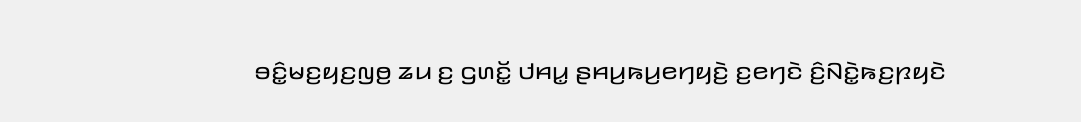ꤋꤢꤨ꤭ꤗꤢ꤬ꤟꤢ꤬ꤜꤥ꤬ ꤘꤣ ꤢ꤬ ꤞꤛꤢꤩ꤭ ꤓꤌꤣ꤭ ꤔꤌꤣ꤬ꤒꤣ꤬ꤕꤚꤟꤢꤧ꤬ ꤢ꤬ꤕꤚꤢꤧ ꤢꤨ꤬ꤡꤢꤧ꤭ꤒꤢ꤬ꤐꤟꤢꤧ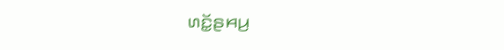ꤛꤢꤩ꤭ꤔꤌꤣ꤬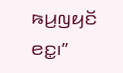ꤒꤣ꤬ꤜꤟꤢꤩ ꤕꤢ꤭꤯”